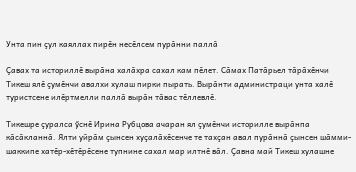Унта пин ҫул каяллах пирӗн несӗлсем пурӑнни паллӑ

Ҫавах та историллӗ вырӑна халӑхра сахал кам пӗлет. Сӑмах Патӑрьел тӑрӑхӗнчи Тикеш ялӗ ҫумӗнчи авалхи хулаш пирки пырать. Вырӑнти администраци унта халӗ туристсене илӗртмелли паллӑ вырӑн тӑвас тӗллевлӗ.

Тикешре ҫуралса ӳснӗ Ирина Рубцова ачаран ял ҫумӗнчи историлле вырӑнпа кӑсӑкланнӑ. Ялти уйрӑм ҫынсен хуҫалӑхӗсенче те тахҫан авал пурӑннӑ ҫынсен шӑмми-шаккипе хатӗр-хӗтӗрӗсене тупнине сахал мар илтнӗ вӑл. Ҫавна май Тикеш хулашне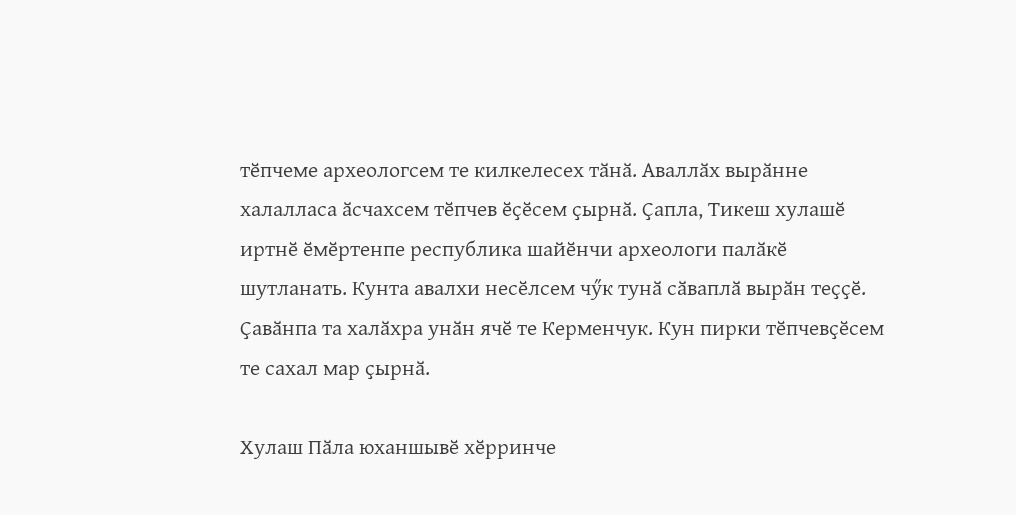тӗпчеме археологсем те килкелесех тӑнӑ. Аваллӑх вырӑнне халалласа ӑсчахсем тӗпчев ӗҫӗсем ҫырнӑ. Ҫапла, Тикеш хулашӗ иртнӗ ӗмӗртенпе республика шайӗнчи археологи палӑкӗ шутланать. Кунта авалхи несӗлсем чӳк тунӑ сӑваплӑ вырӑн теҫҫӗ. Ҫавӑнпа та халӑхра унӑн ячӗ те Керменчук. Кун пирки тӗпчевҫӗсем те сахал мар ҫырнӑ.

Хулаш Пӑла юханшывӗ хӗрринче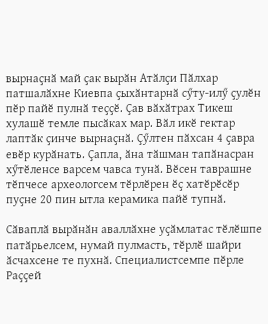вырнаҫнӑ май ҫак вырӑн Атӑлҫи Пӑлхар патшалӑхне Киевпа ҫыхӑнтарнӑ сӳту-илӳ ҫулӗн пӗр пайӗ пулнӑ теҫҫӗ. Ҫав вӑхӑтрах Тикеш хулашӗ темле пысӑках мар. Вӑл икӗ гектар лаптӑк ҫинче вырнаҫнӑ. Ҫӳлтен пӑхсан 4 ҫавра евӗр курӑнать. Ҫапла, ӑна тӑшман тапӑнасран хӳтӗленсе варсем чавса тунӑ. Вӗсен таврашне тӗпчесе археологсем тӗрлӗрен ӗҫ хатӗрӗсӗр пуҫне 20 пин ытла керамика пайӗ тупнӑ.

Сӑваплӑ вырӑнӑн аваллӑхне уҫӑмлатас тӗлӗшпе патӑрьелсем, нумай пулмасть, тӗрлӗ шайри ӑсчахсене те пухнӑ. Специалистсемпе пӗрле Раҫҫей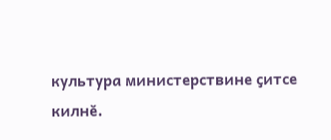культура министерствине ҫитсе килнӗ.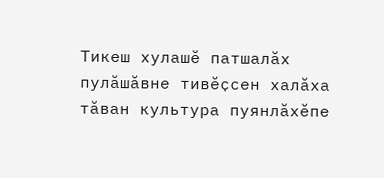Тикеш хулашӗ патшалӑх пулӑшӑвне тивӗҫсен халӑха тӑван культура пуянлӑхӗпе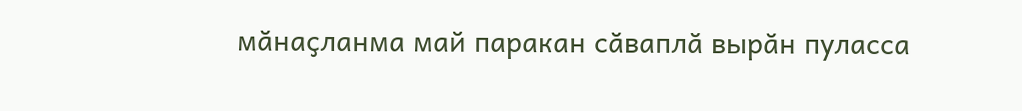мӑнаҫланма май паракан сӑваплӑ вырӑн пуласса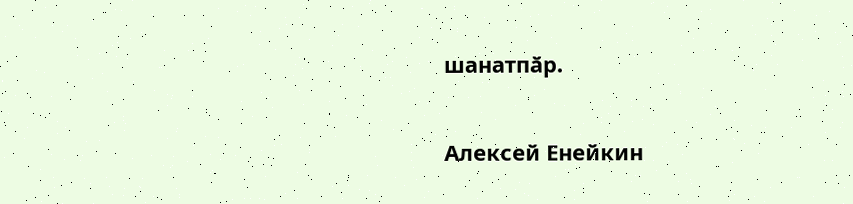шанатпӑр.

Алексей Енейкин